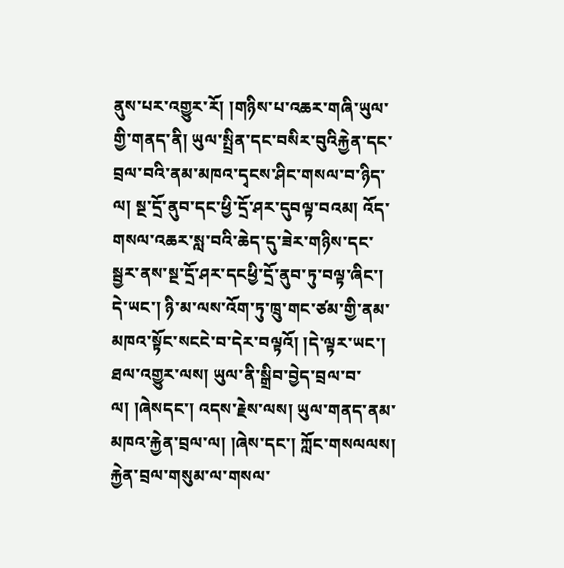ནུས་པར་འགྱུར་རོ། །གཉིས་པ་འཆར་གཞི་ཡུལ་གྱི་གནད་ནི། ཡུལ་སྤྲིན་དང་བསིར་བུའིརྐྱེན་དང་བྲལ་བའི་ནམ་མཁའ་དྭངས་ཤིང་གསལ་བ་ཉིད་ལ། སྔ་དྲོ་ནུབ་དང་ཕྱི་དྲོ་ཤར་དུབལྟ་བའམ། འོད་གསལ་འཆར་སླ་བའི་ཆེད་དུ་ཟེར་གཉིས་དང་སྦྱར་ནས་སྔ་དྲོ་ཤར་དངཕྱི་དྲོ་ནུབ་ཏུ་བལྟ་ཞིང་། དེ་ཡང་། ཉི་མ་ལས་འོག་ཏུ་ཁྲུ་གང་ཙམ་གྱི་ནམ་མཁའ་སྟོང་སངངེ་བ་དེར་བལྟའོ། །དེ་ལྟར་ཡང་། ཐལ་འགྱུར་ལས། ཡུལ་ནི་སྒྲིབ་བྱེད་བྲལ་བ་ལ། །ཞེསདང་། འདས་རྗེས་ལས། ཡུལ་གནད་ནམ་མཁའ་རྐྱེན་བྲལ་ལ། །ཞེས་དང་། ཀློང་གསལལས། རྐྱེན་བྲལ་གསུམ་ལ་གསལ་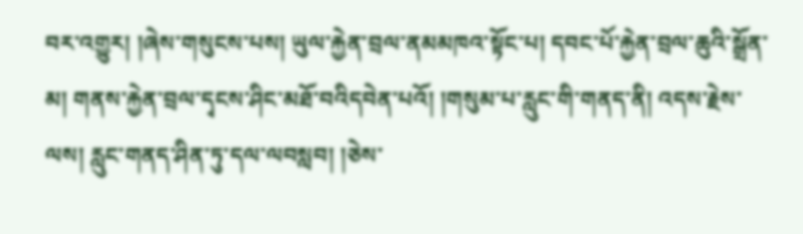བར་འགྱུར། །ཞེས་གསུངས་པས། ཡུལ་རྐྱེན་བྲལ་ནམམཁའ་སྟོང་པ། དབང་པོ་རྐྱེན་བྲལ་ཆུའི་སྒྲོན་མ། གནས་རྐྱེན་བྲལ་དྭངས་ཤིང་མཐོ་བའིདབེན་པའོ། །གསུམ་པ་རླུང་གི་གནད་ནི། འདས་རྗེས་ལས། རླུང་གནད་ཤིན་ཏུ་དལ་ལབསླབ། །ཅེས་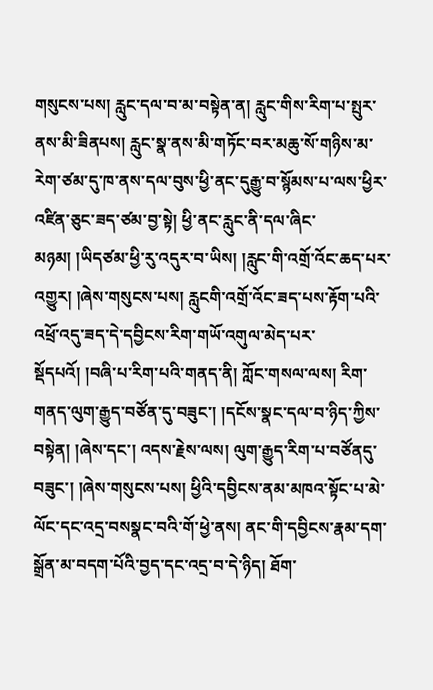གསུངས་པས། རླུང་དལ་བ་མ་བསྟེན་ན། རླུང་གིས་རིག་པ་སྤུར་ནས་མི་ཟིནཔས། རླུང་སྣ་ནས་མི་གཏོང་བར་མཆུ་སོ་གཉིས་མ་རེག་ཙམ་དུ་ཁ་ནས་དལ་བུས་ཕྱི་ནང་དུརྒྱུ་བ་སྙོམས་པ་ལས་ཕྱིར་འཛིན་ཅུང་ཟད་ཙམ་བྱ་སྟེ། ཕྱི་ནང་རླུང་ནི་དལ་ཞིང་མཉམ། །ཡིདཙམ་ཕྱི་རུ་འདུར་བ་ཡིས། །རླུང་གི་འགྲོ་འོང་ཆད་པར་འགྱུར། །ཞེས་གསུངས་པས། རླུངགི་འགྲོ་འོང་ཟད་པས་རྟོག་པའི་འཕྲོ་འདུ་ཟད་དེ་དབྱིངས་རིག་གཡོ་འགུལ་མེད་པར་སྡོདཔའོ། །བཞི་པ་རིག་པའི་གནད་ནི། ཀློང་གསལ་ལས། རིག་གནད་ལུག་རྒྱུད་བཙོན་དུ་བཟུང་། །དངོས་སྣང་དལ་བ་ཉིད་ཀྱིས་བསྟེན། །ཞེས་དང་། འདས་རྗེས་ལས། ལུག་རྒྱུད་རིག་པ་བཙོནདུ་བཟུང་། །ཞེས་གསུངས་པས། ཕྱིའི་དབྱིངས་ནམ་མཁའ་སྟོང་པ་མེ་ལོང་དང་འདྲ་བསསྣང་བའི་གོ་ཕྱེ་ནས། ནང་གི་དབྱིངས་རྣམ་དག་སྒྲོན་མ་བདག་པོའི་བྱད་དང་འདྲ་བ་དེ་ཉིད། ཐོག་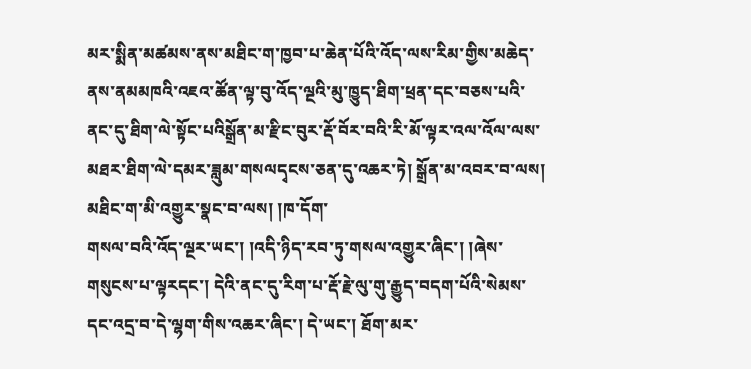མར་སྨིན་མཚམས་ནས་མཐིང་ག་ཁྱབ་པ་ཆེན་པོའི་འོད་ལས་རིམ་གྱིས་མཆེད་ནས་ནམམཁའི་འཇའ་ཚོན་ལྟ་བུ་འོད་ལྔའི་མུ་ཁྱུད་ཐིག་ཕྲན་དང་བཅས་པའི་ནང་དུ་ཐིག་ལེ་སྟོང་པའིསྒྲོན་མ་རྫིང་བུར་རྡོ་བོར་བའི་རི་མོ་ལྟར་འལ་འོལ་ལས་མཐར་ཐིག་ལེ་དམར་ཟླུམ་གསལདྭངས་ཅན་དུ་འཆར་ཏེ། སྒྲོན་མ་འབར་བ་ལས། མཐིང་ག་མི་འགྱུར་སྣང་བ་ལས། །ཁ་དོག་
གསལ་བའི་འོད་ལྔར་ཡང་། །འདི་ཉིད་རབ་ཏུ་གསལ་འགྱུར་ཞིང་། །ཞེས་གསུངས་པ་ལྟརདང་། དེའི་ནང་དུ་རིག་པ་རྡོ་རྗེ་ལུ་གུ་རྒྱུད་བདག་པོའི་སེམས་དང་འདྲ་བ་དེ་ལྷག་གིས་འཆར་ཞིང་། དེ་ཡང་། ཐོག་མར་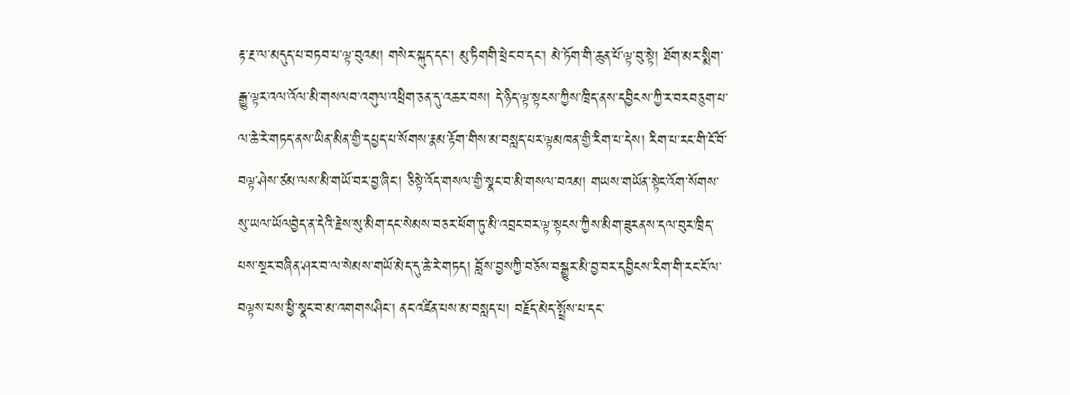རྟ་རྔ་ལ་མདུད་པ་བཏབ་པ་ལྟ་བུའམ། གསེར་སྐུད་དང་། མུ་ཏིགགི་ཕྲེང་བ་དང་། མེ་ཏོག་གི་ཆུན་པོ་ལྟ་བུ་སྟེ། ཐོག་མར་སྨིག་རྒྱུ་ལྟར་འལ་འོལ་མི་གསལབ་འགུལ་འཕྲིག་ཅན་དུ་འཆར་བས། དེ་ཉིད་ལྟ་སྟངས་ཀྱིས་ཁྲིད་ནས་དབྱིངས་ཀྱི་ར་བརབཅུག་པ་ལ་ཆེ་རེ་གཏད་ནས་ཡིན་མིན་གྱི་དཔྱད་པ་སོགས་རྣམ་རྟོག་གིས་མ་བསླད་པར་ལྟམཁན་གྱི་རིག་པ་དེས། རིག་པ་རང་གི་ངོ་བོ་བལྟ་ཤེས་ཙམ་ལས་མི་གཡོ་བར་བྱ་ཞིང་། ཅིསྟེ་འོད་གསལ་གྱི་སྣང་བ་མི་གསལ་བའམ། གཡས་གཡོན་སྟེང་འོག་སོགས་སུ་ཡལ་ཡོལབྱེད་ན་དེའི་རྗེས་སུ་མིག་དང་སེམས་བཅར་ཕོག་ཏུ་མི་འབྲང་བར་ལྟ་སྟངས་ཀྱིས་མིག་ཟུརནས་དལ་བུར་ཁྲིད་པས་སྔར་བཞིན་ཤར་བ་ལ་སེམས་གཡོ་མེད་དུ་ཆེ་རེ་གཏད། བློས་བྱསཀྱི་བཅོས་བསྒྱུར་མི་བྱ་བར་དབྱིངས་རིག་གི་རང་ངོ་ལ་བལྟས་པས་ཕྱི་སྣང་བ་མ་འགགསཤིང་། ནང་འཛིན་པས་མ་བསླད་པ། བརྗོད་མེད་སྤྲོས་པ་དང་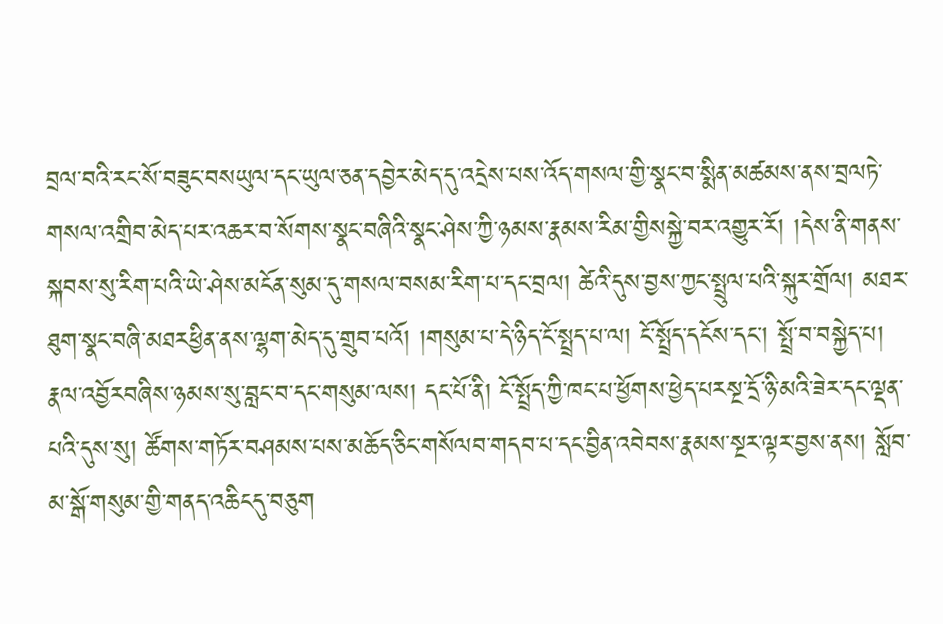བྲལ་བའི་རང་སོ་བཟུང་བསཡུལ་དང་ཡུལ་ཅན་དབྱེར་མེད་དུ་འདྲེས་པས་འོད་གསལ་གྱི་སྣང་བ་སྨིན་མཚམས་ནས་བྲལཏེ་གསལ་འགྲིབ་མེད་པར་འཆར་བ་སོགས་སྣང་བཞིའི་སྣང་ཤེས་ཀྱི་ཉམས་རྣམས་རིམ་གྱིསསྐྱེ་བར་འགྱུར་རོ། །དེས་ནི་གནས་སྐབས་སུ་རིག་པའི་ཡེ་ཤེས་མངོན་སུམ་དུ་གསལ་བསམ་རིག་པ་དང་བྲལ། ཚེའི་དུས་བྱས་ཀྱང་སྤྲུལ་པའི་སྐུར་གྲོལ། མཐར་ཐུག་སྣང་བཞི་མཐརཕྱིན་ནས་ལྷག་མེད་དུ་གྲུབ་པའོ། །གསུམ་པ་དེ་ཉིད་ངོ་སྤྲད་པ་ལ། ངོ་སྤྲོད་དངོས་དང་། སྤྲོ་བ་བསྐྱེད་པ། རྣལ་འབྱོརབཞིས་ཉམས་སུ་བླང་བ་དང་གསུམ་ལས། དང་པོ་ནི། ངོ་སྤྲོད་ཀྱི་ཁང་པ་ཕྱོགས་ཕྱེད་པརསྔ་དྲོ་ཉི་མའི་ཟེར་དང་ལྡན་པའི་དུས་སུ། ཚོགས་གཏོར་བཤམས་པས་མཆོད་ཅིང་གསོལབ་གདབ་པ་དང་བྱིན་འབེབས་རྣམས་སྔར་ལྟར་བྱས་ནས། སློབ་མ་སྒོ་གསུམ་གྱི་གནད་འཆིངདུ་བཅུག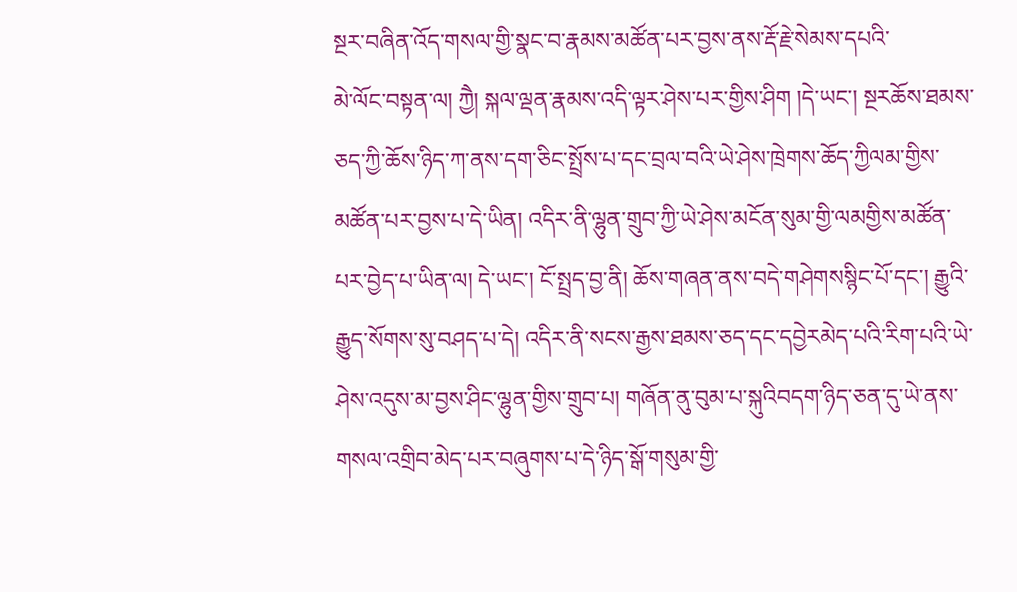སྔར་བཞིན་འོད་གསལ་གྱི་སྣང་བ་རྣམས་མཚོན་པར་བྱས་ནས་རྡོ་རྗེ་སེམས་དཔའི་
མེ་ལོང་བསྟན་ལ། ཀྱཻ། སྐལ་ལྡན་རྣམས་འདི་ལྟར་ཤེས་པར་གྱིས་ཤིག །དེ་ཡང་། སྔརཆོས་ཐམས་ཅད་ཀྱི་ཆོས་ཉིད་ཀ་ནས་དག་ཅིང་སྤྲོས་པ་དང་བྲལ་བའི་ཡེ་ཤེས་ཁྲེགས་ཆོད་ཀྱིལམ་གྱིས་མཚོན་པར་བྱས་པ་དེ་ཡིན། འདིར་ནི་ལྷུན་གྲུབ་ཀྱི་ཡེ་ཤེས་མངོན་སུམ་གྱི་ལམགྱིས་མཚོན་པར་བྱེད་པ་ཡིན་ལ། དེ་ཡང་། ངོ་སྤྲད་བྱ་ནི། ཆོས་གཞན་ནས་བདེ་གཤེགསསྙིང་པོ་དང་། རྒྱུའི་རྒྱུད་སོགས་སུ་བཤད་པ་དེ། འདིར་ནི་སངས་རྒྱས་ཐམས་ཅད་དང་དབྱེརམེད་པའི་རིག་པའི་ཡེ་ཤེས་འདུས་མ་བྱས་ཤིང་ལྷུན་གྱིས་གྲུབ་པ། གཞོན་ནུ་བུམ་པ་སྐུའིབདག་ཉིད་ཅན་དུ་ཡེ་ནས་གསལ་འགྲིབ་མེད་པར་བཞུགས་པ་དེ་ཉིད་སྒོ་གསུམ་གྱི་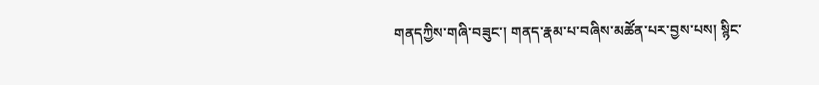གནདཀྱིས་གཞི་བཟུང་། གནད་རྣམ་པ་བཞིས་མཚོན་པར་བྱས་པས། སྙིང་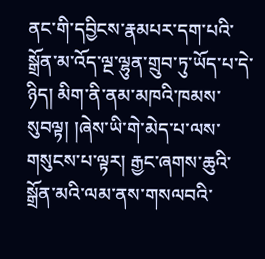ནང་གི་དབྱིངས་རྣམཔར་དག་པའི་སྒྲོན་མ་འོད་ལྔ་ལྷུན་གྲུབ་ཏུ་ཡོད་པ་དེ་ཉིད། མིག་ནི་ནམ་མཁའི་ཁམས་སུབལྟ། །ཞེས་ཡི་གེ་མེད་པ་ལས་གསུངས་པ་ལྟར། རྒྱང་ཞགས་ཆུའི་སྒྲོན་མའི་ལམ་ནས་གསལབའི་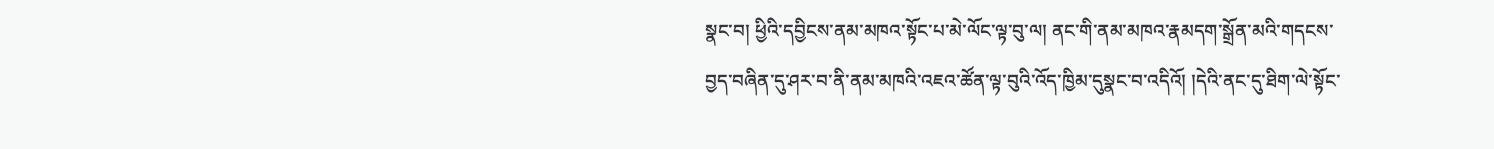སྣང་བ། ཕྱིའི་དབྱིངས་ནམ་མཁའ་སྟོང་པ་མེ་ལོང་ལྟ་བུ་ལ། ནང་གི་ནམ་མཁའ་རྣམདག་སྒྲོན་མའི་གདངས་བྱད་བཞིན་དུ་ཤར་བ་ནི་ནམ་མཁའི་འཇའ་ཚོན་ལྟ་བུའི་འོད་ཁྱིམ་དུསྣང་བ་འདིའོ། །དེའི་ནང་དུ་ཐིག་ལེ་སྟོང་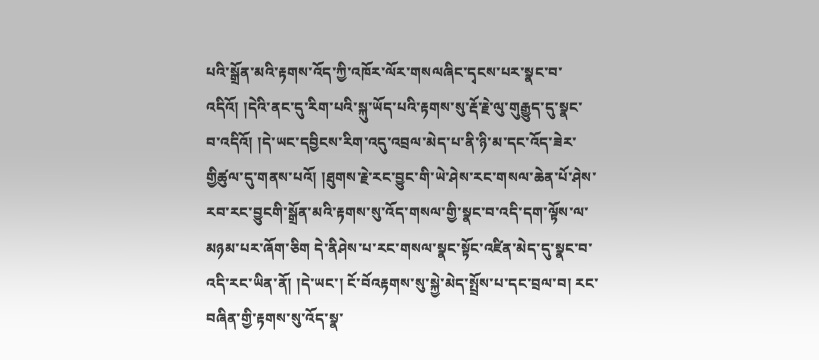པའི་སྒྲོན་མའི་རྟགས་འོད་ཀྱི་འཁོར་ལོར་གསལཞིང་དྭངས་པར་སྣང་བ་འདིའོ། །དེའི་ནང་དུ་རིག་པའི་སྐུ་ཡོད་པའི་རྟགས་སུ་རྡོ་རྗེ་ལུ་གུརྒྱུད་དུ་སྣང་བ་འདིའོ། །དེ་ཡང་དབྱིངས་རིག་འདུ་འབྲལ་མེད་པ་ནི་ཉི་མ་དང་འོད་ཟེར་གྱིཚུལ་དུ་གནས་པའོ། །ཐུགས་རྗེ་རང་བྱུང་གི་ཡེ་ཤེས་རང་གསལ་ཆེན་པོ་ཤེས་རབ་རང་བྱུངགི་སྒྲོན་མའི་རྟགས་སུ་འོད་གསལ་གྱི་སྣང་བ་འདི་དག་ལྟོས་ལ་མཉམ་པར་ཞོག་ཅིག དེ་ནིཤེས་པ་རང་གསལ་སྣང་སྟོང་འཛིན་མེད་དུ་སྣང་བ་འདི་རང་ཡིན་ནོ། །དེ་ཡང་། ངོ་བོའརྟགས་སུ་སྐྱེ་མེད་སྤྲོས་པ་དང་བྲལ་བ། རང་བཞིན་གྱི་རྟགས་སུ་འོད་སྣ་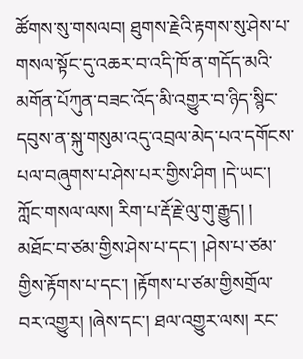ཚོགས་སུ་གསལབ། ཐུགས་རྗེའི་རྟགས་སུ་ཤེས་པ་གསལ་སྟོང་དུ་འཆར་བ་འདི་ཁོ་ན་གདོད་མའི་མགོན་པོཀུན་བཟང་འོད་མི་འགྱུར་བ་ཉིད་སྙིང་དབུས་ན་སྐུ་གསུམ་འདུ་འབྲལ་མེད་པའ་དགོངས་པལ་བཞུགས་པ་ཤེས་པར་གྱིས་ཤིག །དེ་ཡང་། ཀློང་གསལ་ལས། རིག་པ་རྡོ་རྗེ་ལུ་གུ་རྒྱུད། །
མཐོང་བ་ཙམ་གྱིས་ཤེས་པ་དང་། །ཤེས་པ་ཙམ་གྱིས་རྟོགས་པ་དང་། །རྟོགས་པ་ཙམ་གྱིསགྲོལ་བར་འགྱུར། །ཞེས་དང་། ཐལ་འགྱུར་ལས། རང་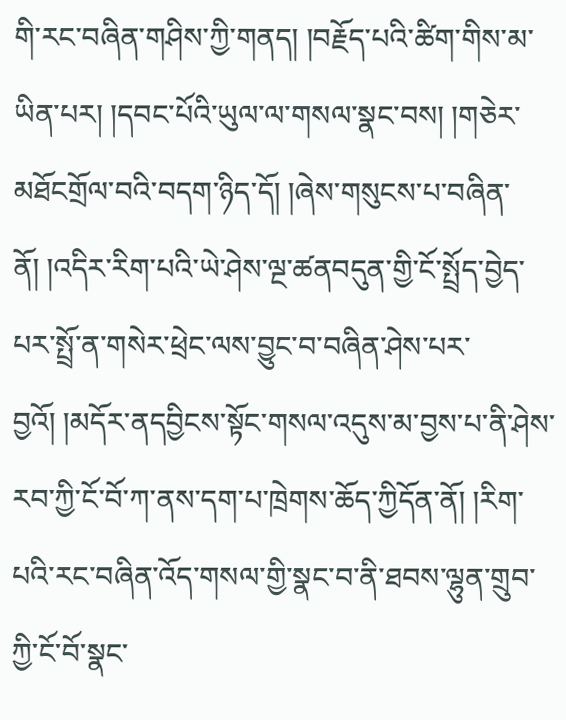གི་རང་བཞིན་གཤིས་ཀྱི་གནད། །བརྗོད་པའི་ཚིག་གིས་མ་ཡིན་པར། །དབང་པོའི་ཡུལ་ལ་གསལ་སྣང་བས། །གཅེར་མཐོངགྲོལ་བའི་བདག་ཉིད་དོ། །ཞེས་གསུངས་པ་བཞིན་ནོ། །འདིར་རིག་པའི་ཡེ་ཤེས་ལྔ་ཚནབདུན་གྱི་ངོ་སྤྲོད་བྱེད་པར་སྤྲོ་ན་གསེར་ཕྲེང་ལས་བྱུང་བ་བཞིན་ཤེས་པར་བྱའོ། །མདོར་ནདབྱིངས་སྟོང་གསལ་འདུས་མ་བྱས་པ་ནི་ཤེས་རབ་ཀྱི་ངོ་བོ་ཀ་ནས་དག་པ་ཁྲེགས་ཆོད་ཀྱིདོན་ནོ། །རིག་པའི་རང་བཞིན་འོད་གསལ་གྱི་སྣང་བ་ནི་ཐབས་ལྷུན་གྲུབ་ཀྱི་ངོ་བོ་སྣང་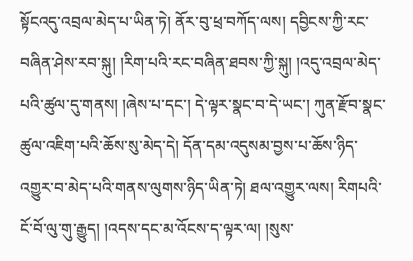སྟོངའདུ་འབྲལ་མེད་པ་ཡིན་ཏེ། ནོར་བུ་ཕྲ་བཀོད་ལས། དབྱིངས་ཀྱི་རང་བཞིན་ཤེས་རབ་སྐུ། །རིག་པའི་རང་བཞིན་ཐབས་ཀྱི་སྐུ། །འདུ་འབྲལ་མེད་པའི་ཚུལ་དུ་གནས། །ཞེས་པ་དང་། དེ་ལྟར་སྣང་བ་དེ་ཡང་། ཀུན་རྫོབ་སྣང་ཚུལ་འཇིག་པའི་ཆོས་སུ་མེད་དེ། དོན་དམ་འདུསམ་བྱས་པ་ཆོས་ཉིད་འགྱུར་བ་མེད་པའི་གནས་ལུགས་ཉིད་ཡིན་ཏེ། ཐལ་འགྱུར་ལས། རིགཔའི་ངོ་བོ་ལུ་གུ་རྒྱུད། །འདས་དང་མ་འོངས་ད་ལྟར་ལ། །སུས་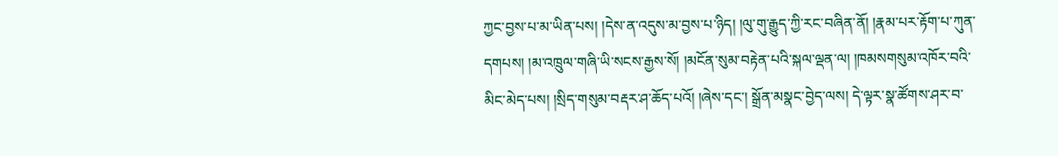ཀྱང་བྱས་པ་མ་ཡིན་པས། །དེས་ན་འདུས་མ་བྱས་པ་ཉིད། །ལུ་གུ་རྒྱུད་ཀྱི་རང་བཞིན་ནོ། །རྣམ་པར་རྟོག་པ་ཀུན་དགཔས། །མ་འཁྲུལ་གཞི་ཡི་སངས་རྒྱས་སོ། །མངོན་སུམ་བརྟེན་པའི་སྐལ་ལྡན་ལ། །ཁམསགསུམ་འཁོར་བའི་མིང་མེད་པས། །སྲིད་གསུམ་བརྡར་ཤ་ཆོད་པའོ། །ཞེས་དང་། སྒྲོན་མསྣང་བྱེད་ལས། དེ་ལྟར་སྣ་ཚོགས་ཤར་བ་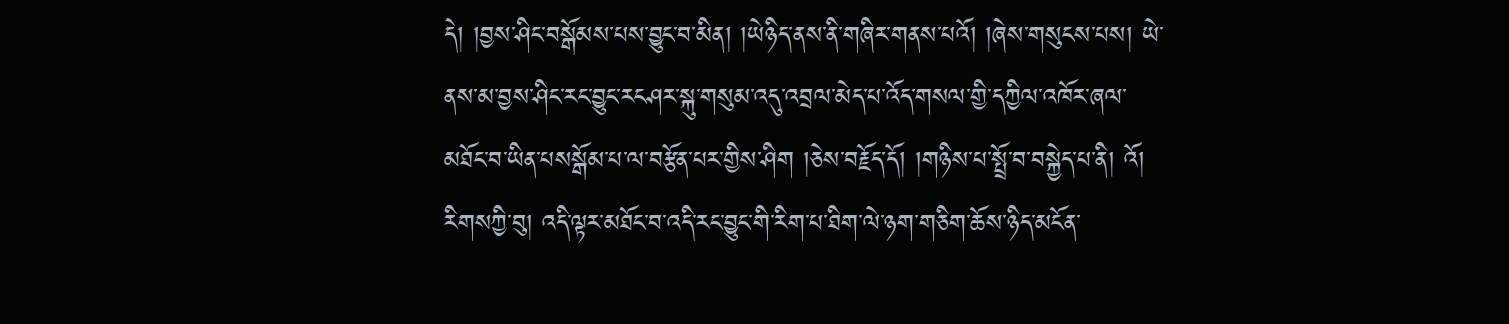དེ། །བྱས་ཤིང་བསྒོམས་པས་བྱུང་བ་མིན། །ཡེཉིད་ནས་ནི་གཞིར་གནས་པའོ། །ཞེས་གསུངས་པས། ཡེ་ནས་མ་བྱས་ཤིང་རང་བྱུང་རངཤར་སྐུ་གསུམ་འདུ་འབྲལ་མེད་པ་འོད་གསལ་གྱི་དཀྱིལ་འཁོར་ཞལ་མཐོང་བ་ཡིན་པསསྒོམ་པ་ལ་བརྩོན་པར་གྱིས་ཤིག །ཅེས་བརྗོད་དོ། །གཉིས་པ་སྤྲོ་བ་བསྐྱེད་པ་ནི། འོ། རིགསཀྱི་བུ། འདི་ལྟར་མཐོང་བ་འདི་རང་བྱུང་གི་རིག་པ་ཐིག་ལེ་ཉག་གཅིག་ཆོས་ཉིད་མངོན་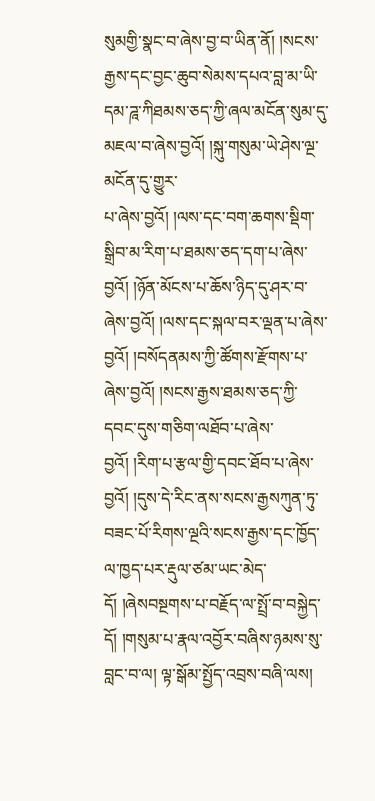སུམགྱི་སྣང་བ་ཞེས་བྱ་བ་ཡིན་ནོ། །སངས་རྒྱས་དང་བྱང་ཆུབ་སེམས་དཔའ་བླ་མ་ཡི་དམ་ཌཱ་ཀིཐམས་ཅད་ཀྱི་ཞལ་མངོན་སུམ་དུ་མཇལ་བ་ཞེས་བྱའོ། །སྐུ་གསུམ་ཡེ་ཤེས་ལྔ་མངོན་དུ་གྱུར་
པ་ཞེས་བྱའོ། །ལས་དང་བག་ཆགས་སྡིག་སྒྲིབ་མ་རིག་པ་ཐམས་ཅད་དག་པ་ཞེས་བྱའོ། །ཉོན་མོངས་པ་ཆོས་ཉིད་དུ་ཤར་བ་ཞེས་བྱའོ། །ལས་དང་སྐལ་བར་ལྡན་པ་ཞེས་བྱའོ། །བསོདནམས་ཀྱི་ཚོགས་རྫོགས་པ་ཞེས་བྱའོ། །སངས་རྒྱས་ཐམས་ཅད་ཀྱི་དབང་དུས་གཅིག་ལཐོབ་པ་ཞེས་བྱའོ། །རིག་པ་རྩལ་གྱི་དབང་ཐོབ་པ་ཞེས་བྱའོ། །དུས་དེ་རིང་ནས་སངས་རྒྱསཀུན་ཏུ་བཟང་པོ་རིགས་ལྔའི་སངས་རྒྱས་དང་ཁྱོད་ལ་ཁྱད་པར་རྡུལ་ཙམ་ཡང་མེད་དོ། །ཞེསབསྔགས་པ་བརྗོད་ལ་སྤྲོ་བ་བསྐྱེད་དོ། །གསུམ་པ་རྣལ་འབྱོར་བཞིས་ཉམས་སུ་བླང་བ་ལ། ལྟ་སྒོམ་སྤྱོད་འབྲས་བཞི་ལས།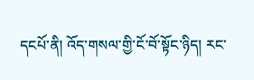དངཔོ་ནི། འོད་གསལ་གྱི་ངོ་བོ་སྟོང་ཉིད། རང་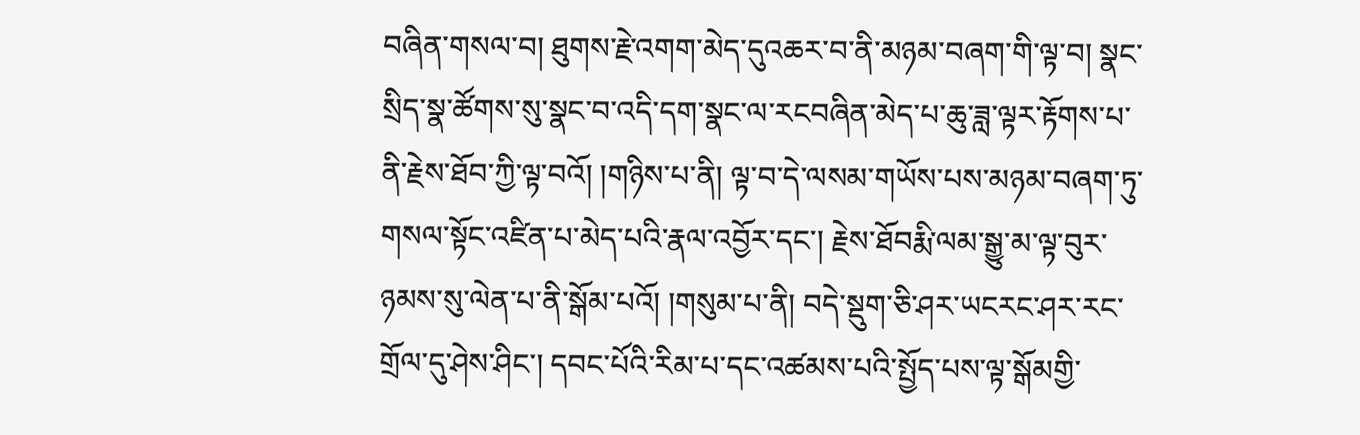བཞིན་གསལ་བ། ཐུགས་རྗེ་འགག་མེད་དུའཆར་བ་ནི་མཉམ་བཞག་གི་ལྟ་བ། སྣང་སྲིད་སྣ་ཚོགས་སུ་སྣང་བ་འདི་དག་སྣང་ལ་རངབཞིན་མེད་པ་ཆུ་ཟླ་ལྟར་རྟོགས་པ་ནི་རྗེས་ཐོབ་ཀྱི་ལྟ་བའོ། །གཉིས་པ་ནི། ལྟ་བ་དེ་ལསམ་གཡོས་པས་མཉམ་བཞག་ཏུ་གསལ་སྟོང་འཛིན་པ་མེད་པའི་རྣལ་འབྱོར་དང་། རྗེས་ཐོབརྨི་ལམ་སྒྱུ་མ་ལྟ་བུར་ཉམས་སུ་ལེན་པ་ནི་སྒོམ་པའོ། །གསུམ་པ་ནི། བདེ་སྡུག་ཅི་ཤར་ཡངརང་ཤར་རང་གྲོལ་དུ་ཤེས་ཤིང་། དབང་པོའི་རིམ་པ་དང་འཚམས་པའི་སྤྱོད་པས་ལྟ་སྒོམགྱི་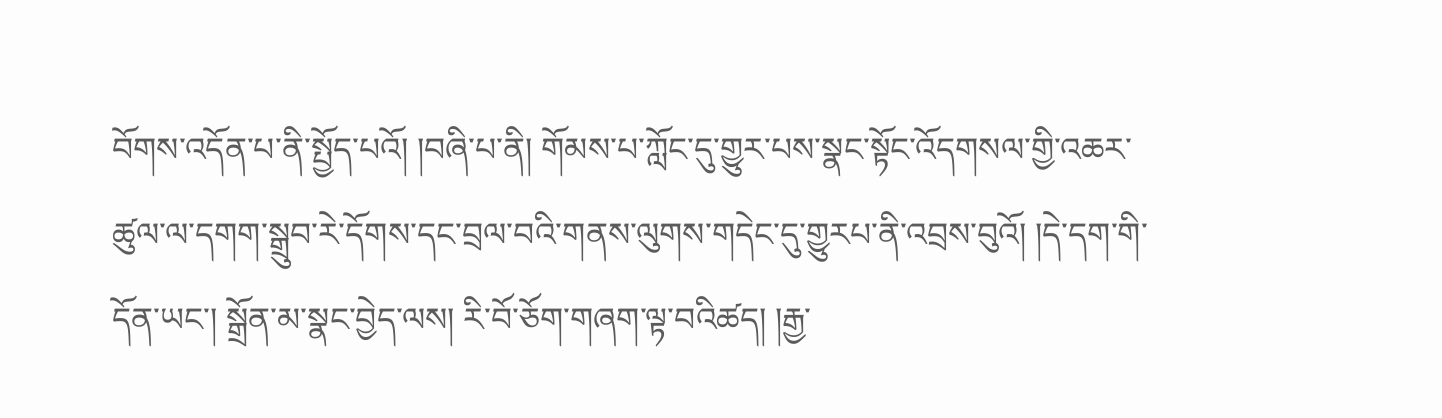བོགས་འདོན་པ་ནི་སྤྱོད་པའོ། །བཞི་པ་ནི། གོམས་པ་ཀློང་དུ་གྱུར་པས་སྣང་སྟོང་འོདགསལ་གྱི་འཆར་ཚུལ་ལ་དགག་སྒྲུབ་རེ་དོགས་དང་བྲལ་བའི་གནས་ལུགས་གདེང་དུ་གྱུརཔ་ནི་འབྲས་བུའོ། །དེ་དག་གི་དོན་ཡང་། སྒྲོན་མ་སྣང་བྱེད་ལས། རི་བོ་ཅོག་གཞག་ལྟ་བའིཚད། །རྒྱ་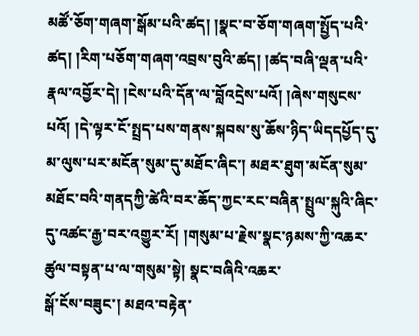མཚོ་ཅོག་གཞག་སྒོམ་པའི་ཚད། །སྣང་བ་ཅོག་གཞག་སྤྱོད་པའི་ཚད། །རིག་པཅོག་གཞག་འབྲས་བུའི་ཚད། །ཚད་བཞི་ལྡན་པའི་རྣལ་འབྱོར་དེ། །ངེས་པའི་དོན་ལ་བློའདྲེས་པའོ། །ཞེས་གསུངས་པའོ། །དེ་ལྟར་ངོ་སྤྲད་པས་གནས་སྐབས་སུ་ཆོས་ཉིད་ཡིདདཔྱོད་དུ་མ་ལུས་པར་མངོན་སུམ་དུ་མཐོང་ཞིང་། མཐར་ཐུག་མངོན་སུམ་མཐོང་བའི་གནདཀྱི་ཚེའི་བར་ཆོད་ཀྱང་རང་བཞིན་སྤྲུལ་སྐུའི་ཞིང་དུ་འཚང་རྒྱ་བར་འགྱུར་རོ། །གསུམ་པ་རྗེས་སྣང་ཉམས་ཀྱི་འཆར་ཚུལ་བསྟན་པ་ལ་གསུམ་སྟེ། སྣང་བཞིའི་འཆར་
སྒོ་ངོས་བཟུང་། མཐའ་བརྟེན་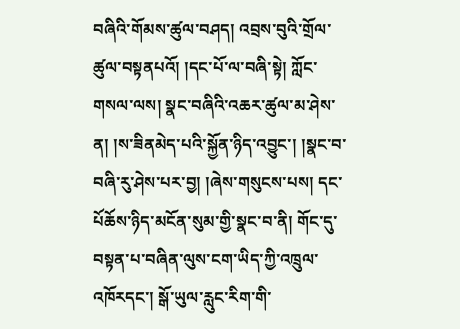བཞིའི་གོམས་ཚུལ་བཤད། འབྲས་བུའི་གྲོལ་ཚུལ་བསྟནཔའོ། །དང་པོ་ལ་བཞི་སྟེ། ཀློང་གསལ་ལས། སྣང་བཞིའི་འཆར་ཚུལ་མ་ཤེས་ན། །ས་ཟིནམེད་པའི་སྐྱོན་ཉིད་འབྱུང་། །སྣང་བ་བཞི་རུ་ཤེས་པར་བྱ། །ཞེས་གསུངས་པས། དང་པོཆོས་ཉིད་མངོན་སུམ་གྱི་སྣང་བ་ནི། གོང་དུ་བསྟན་པ་བཞིན་ལུས་ངག་ཡིད་ཀྱི་འཁྲུལ་འཁོརདང་། སྒོ་ཡུལ་རླུང་རིག་གི་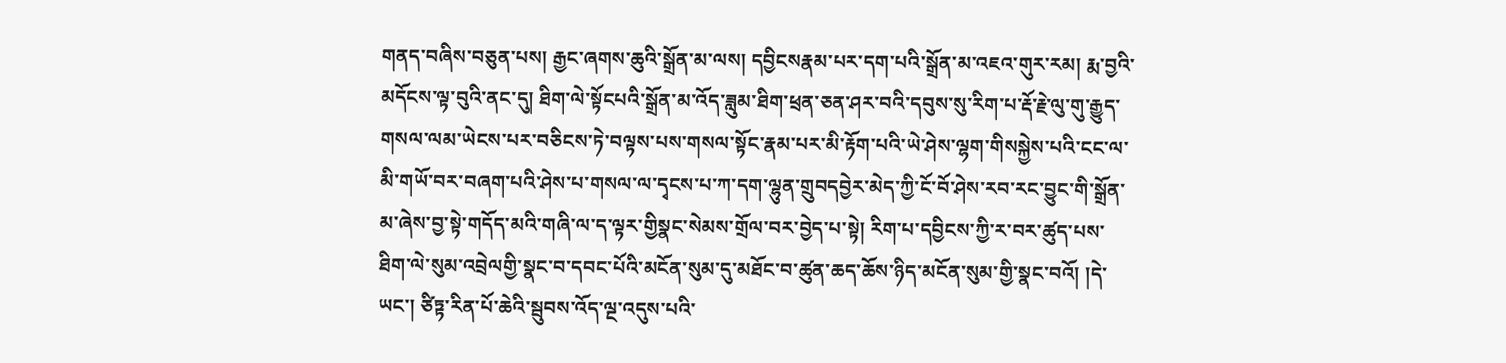གནད་བཞིས་བཅུན་པས། རྒྱང་ཞགས་ཆུའི་སྒྲོན་མ་ལས། དབྱིངསརྣམ་པར་དག་པའི་སྒྲོན་མ་འཇའ་གུར་རམ། རྨ་བྱའི་མདོངས་ལྟ་བུའི་ནང་དུ། ཐིག་ལེ་སྟོངཔའི་སྒྲོན་མ་འོད་ཟླུམ་ཐིག་ཕྲན་ཅན་ཤར་བའི་དབུས་སུ་རིག་པ་རྡོ་རྗེ་ལུ་གུ་རྒྱུད་གསལ་ལམ་ཡེངས་པར་བཅིངས་ཏེ་བལྟས་པས་གསལ་སྟོང་རྣམ་པར་མི་རྟོག་པའི་ཡེ་ཤེས་ལྷག་གིསསྐྱེས་པའི་ངང་ལ་མི་གཡོ་བར་བཞག་པའི་ཤེས་པ་གསལ་ལ་དྭངས་པ་ཀ་དག་ལྷུན་གྲུབདབྱེར་མེད་ཀྱི་ངོ་བོ་ཤེས་རབ་རང་བྱུང་གི་སྒྲོན་མ་ཞེས་བྱ་སྟེ་གདོད་མའི་གཞི་ལ་ད་ལྟར་གྱིསྣང་སེམས་གྲོལ་བར་བྱེད་པ་སྟེ། རིག་པ་དབྱིངས་ཀྱི་ར་བར་ཚུད་པས་ཐིག་ལེ་སུམ་འབྲེལགྱི་སྣང་བ་དབང་པོའི་མངོན་སུམ་དུ་མཐོང་བ་ཚུན་ཆད་ཆོས་ཉིད་མངོན་སུམ་གྱི་སྣང་བའོ། །དེ་ཡང་། ཙིཏྟ་རིན་པོ་ཆེའི་སྦུབས་འོད་ལྔ་འདུས་པའི་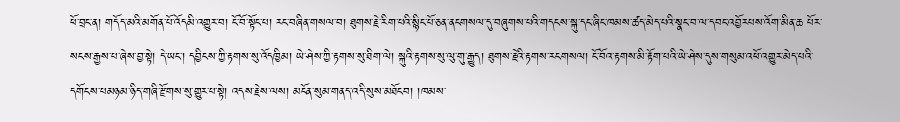ཕོ་བྲང་ན། གདོད་མའི་མགོན་པོ་འོདམི་འགྱུར་བ། ངོ་བོ་སྟོང་པ། རང་བཞིན་གསལ་བ། ཐུགས་རྗེ་རིག་པའི་སྙིང་པོ་ཅན་ནངགསལ་དུ་བཞུགས་པའི་གདངས་སྐུ་དང་ཞིང་ཁམས་ཚད་མེད་པའི་སྣང་བ་ལ་དབང་འབྱོརཔས་འོག་མིན་ཆ པོར་སངས་རྒྱས་པ་ཞེས་བྱ་སྟེ། དེ་ཡང་། དབྱིངས་ཀྱི་རྟགས་སུ་འོདཁྱིམ། ཡེ་ཤེས་ཀྱི་རྟགས་སུ་ཐིག་ལེ། སྐུའི་རྟགས་སུ་ལུ་གུ་རྒྱུད། ཐུགས་རྗེའི་རྟགས་རངགསལ། ངོ་བོའ་རྟགས་མི་རྟོག་པའི་ཡེ་ཤེས་དུས་གསུམ་འཕོ་འགྱུར་མེད་པའི་དགོངས་པམཉམ་ཉིད་གཞི་རྫོགས་སུ་གྱུར་པ་སྟེ། འདས་རྗེས་ལས། མངོན་སུམ་གནད་འདི་སུས་མཐོངབ། །ཁམས་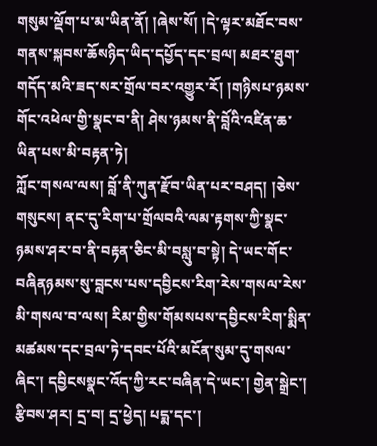གསུམ་ལྡོག་པ་མ་ཡིན་ནོ། །ཞེས་སོ། །དེ་ལྟར་མཐོང་བས་གནས་སྐབས་ཆོསཉིད་ཡིད་དཔྱོད་དང་བྲལ། མཐར་ཐུག་གདོད་མའི་ཟད་སར་གྲོལ་བར་འགྱུར་རོ། །གཉིསཔ་ཉམས་གོང་འཕེལ་གྱི་སྣང་བ་ནི། ཤེས་ཉམས་ནི་བློའི་འཛིན་ཆ་ཡིན་པས་མི་བརྟན་ཏེ།
ཀློང་གསལ་ལས། བློ་ནི་ཀུན་རྫོབ་ཡིན་པར་བཤད། །ཅེས་གསུངས། ནང་དུ་རིག་པ་གྲོལབའི་ལམ་རྟགས་ཀྱི་སྣང་ཉམས་ཤར་བ་ནི་བརྟན་ཅིང་མི་བསླུ་བ་སྟེ། དེ་ཡང་གོང་བཞིནཉམས་སུ་བླངས་པས་དབྱིངས་རིག་རེས་གསལ་རེས་མི་གསལ་བ་ལས། རིམ་གྱིས་གོམསཔས་དབྱིངས་རིག་སྨིན་མཚམས་དང་བྲལ་ཏེ་དབང་པོའི་མངོན་སུམ་དུ་གསལ་ཞིང་། དབྱིངསསྣང་འོད་ཀྱི་རང་བཞིན་དེ་ཡང་། གྱེན་སྒྲེང་། རྩིབས་ཤར། དྲ་བ། དྲ་ཕྱེད། པདྨ་དང་།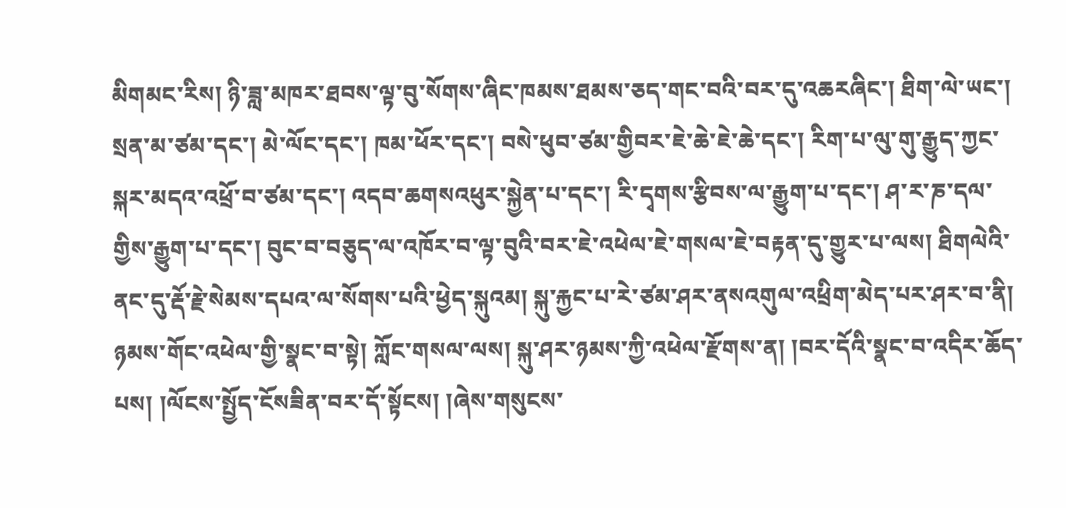མིགམང་རིས། ཉི་ཟླ་མཁར་ཐབས་ལྟ་བུ་སོགས་ཞིང་ཁམས་ཐམས་ཅད་གང་བའི་བར་དུ་འཆརཞིང་། ཐིག་ལེ་ཡང་། སྲན་མ་ཙམ་དང་། མེ་ལོང་དང་། ཁམ་ཕོར་དང་། བསེ་ཕུབ་ཙམ་གྱིབར་ཇེ་ཆེ་ཇེ་ཆེ་དང་། རིག་པ་ལུ་གུ་རྒྱུད་ཀྱང་སྐར་མདའ་འཕྲོ་བ་ཙམ་དང་། འདབ་ཆགསའཕུར་སྐྱེན་པ་དང་། རི་དྭགས་རྩིབས་ལ་རྒྱུག་པ་དང་། ཤ་ར་ཎ་དལ་གྱིས་རྒྱུག་པ་དང་། བུང་བ་བཅུད་ལ་འཁོར་བ་ལྟ་བུའི་བར་ཇེ་འཕེལ་ཇེ་གསལ་ཇེ་བརྟན་དུ་གྱུར་པ་ལས། ཐིགལེའི་ནང་དུ་རྡོ་རྗེ་སེམས་དཔའ་ལ་སོགས་པའི་ཕྱེད་སྐུའམ། སྐུ་རྐྱང་པ་རེ་ཙམ་ཤར་ནསའགུལ་འཕྲིག་མེད་པར་ཤར་བ་ནི། ཉམས་གོང་འཕེལ་གྱི་སྣང་བ་སྟེ། ཀློང་གསལ་ལས། སྐུ་ཤར་ཉམས་ཀྱི་འཕེལ་རྫོགས་ན། །བར་དོའི་སྣང་བ་འདིར་ཆོད་པས། །ལོངས་སྤྱོད་ངོསཟིན་བར་དོ་སྟོངས། །ཞེས་གསུངས་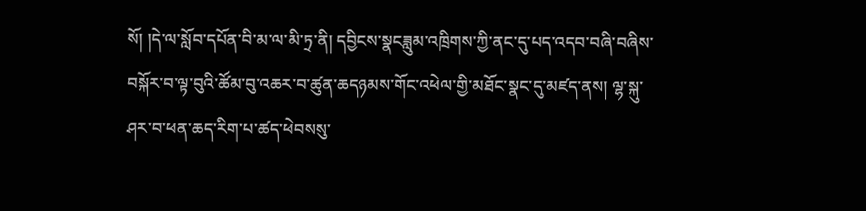སོ། །དེ་ལ་སློབ་དཔོན་བི་མ་ལ་མི་ཏྲ་ནི། དབྱིངས་སྣངཟླུམ་འཁྲིགས་ཀྱི་ནང་དུ་པད་འདབ་བཞི་བཞིས་བསྐོར་བ་ལྟ་བུའི་ཚོམ་བུ་འཆར་བ་ཚུན་ཆདཉམས་གོང་འཕེལ་གྱི་མཐོང་སྣང་དུ་མཛད་ནས། ལྷ་སྐུ་ཤར་བ་ཕན་ཆད་རིག་པ་ཚད་ཕེབསསུ་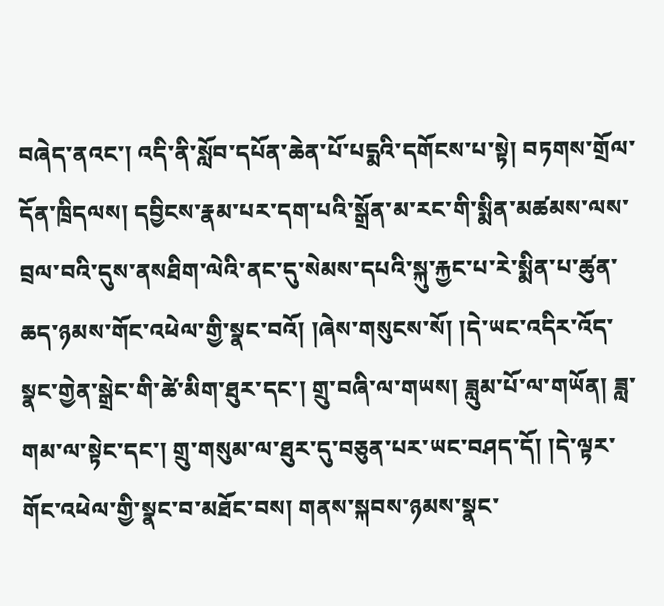བཞེད་ནའང་། འདི་ནི་སློབ་དཔོན་ཆེན་པོ་པདྨའི་དགོངས་པ་སྟེ། བཏགས་གྲོལ་དོན་ཁྲིདལས། དབྱིངས་རྣམ་པར་དག་པའི་སྒྲོན་མ་རང་གི་སྨིན་མཚམས་ལས་བྲལ་བའི་དུས་ནསཐིག་ལེའི་ནང་དུ་སེམས་དཔའི་སྐུ་རྐྱང་པ་རེ་སྨིན་པ་ཚུན་ཆད་ཉམས་གོང་འཕེལ་གྱི་སྣང་བའོ། །ཞེས་གསུངས་སོ། །དེ་ཡང་འདིར་འོད་སྣང་གྱེན་སྒྲེང་གི་ཚེ་མིག་ཐུར་དང་། གྲུ་བཞི་ལ་གཡས། ཟླུམ་པོ་ལ་གཡོན། ཟླ་གམ་ལ་སྟེང་དང་། གྲུ་གསུམ་ལ་ཐུར་དུ་བཅུན་པར་ཡང་བཤད་དོ། །དེ་ལྟར་གོང་འཕེལ་གྱི་སྣང་བ་མཐོང་བས། གནས་སྐབས་ཉམས་སྣང་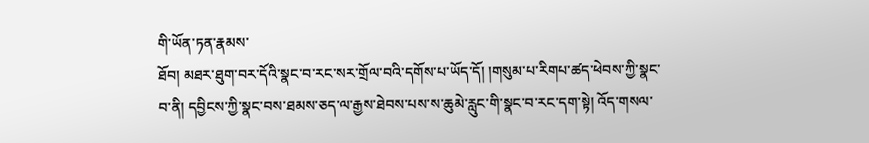གི་ཡོན་ཏན་རྣམས་
ཐོབ། མཐར་ཐུག་བར་དོའི་སྣང་བ་རང་སར་གྲོལ་བའི་དགོས་པ་ཡོད་དོ། །གསུམ་པ་རིགཔ་ཚད་ཕེབས་ཀྱི་སྣང་བ་ནི། དབྱིངས་ཀྱི་སྣང་བས་ཐམས་ཅད་ལ་རྒྱས་ཐེབས་པས་ས་ཆུམེ་རླུང་གི་སྣང་བ་རང་དག་སྟེ། འོད་གསལ་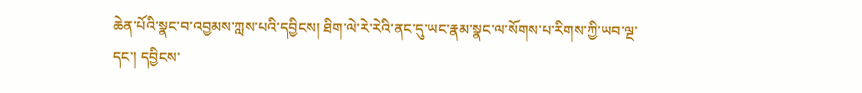ཆེན་པོའི་སྣང་བ་འབྱམས་ཀླས་པའི་དབྱིངས། ཐིག་ལེ་རེ་རེའི་ནང་དུ་ཡང་རྣམ་སྣང་ལ་སོགས་པ་རིགས་ཀྱི་ཡབ་ལྔ་དང་། དབྱིངས་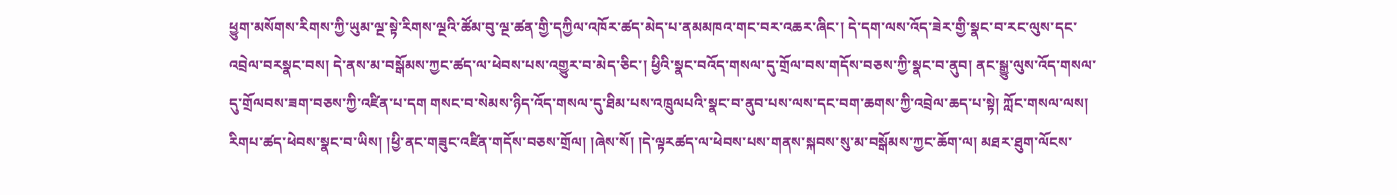ཕྱུག་མསོགས་རིགས་ཀྱི་ཡུམ་ལྔ་སྟེ་རིགས་ལྔའི་ཚོམ་བུ་ལྔ་ཚན་གྱི་དཀྱིལ་འཁོར་ཚད་མེད་པ་ནམམཁའ་གང་བར་འཆར་ཞིང་། དེ་དག་ལས་འོད་ཟེར་གྱི་སྣང་བ་རང་ལུས་དང་འབྲེལ་བརསྣང་བས། དེ་ནས་མ་བསྒོམས་ཀྱང་ཚད་ལ་ཕེབས་པས་འགྱུར་བ་མེད་ཅིང་། ཕྱིའི་སྣང་བའོད་གསལ་དུ་གྲོལ་བས་གདོས་བཅས་ཀྱི་སྣང་བ་ནུབ། ནང་སྒྱུ་ལུས་འོད་གསལ་དུ་གྲོལབས་ཟག་བཅས་ཀྱི་འཛིན་པ་དག གསང་བ་སེམས་ཉིད་འོད་གསལ་དུ་ཐིམ་པས་འཁྲུལཔའི་སྣང་བ་ནུབ་པས་ལས་དང་བག་ཆགས་ཀྱི་འབྲེལ་ཆད་པ་སྟེ། ཀློང་གསལ་ལས། རིགཔ་ཚད་ཕེབས་སྣང་བ་ཡིས། །ཕྱི་ནང་གཟུང་འཛིན་གདོས་བཅས་གྲོལ། །ཞེས་སོ། །དེ་ལྟརཚད་ལ་ཕེབས་པས་གནས་སྐབས་སུ་མ་བསྒོམས་ཀྱང་ཆོག་ལ། མཐར་ཐུག་ལོངས་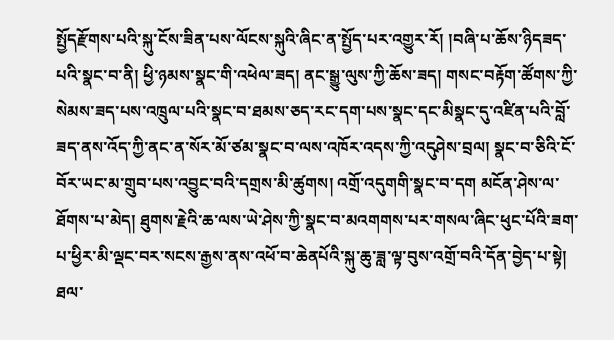སྤྱོདརྫོགས་པའི་སྐུ་ངོས་ཟིན་པས་ལོངས་སྐུའི་ཞིང་ན་སྤྱོད་པར་འགྱུར་རོ། །བཞི་པ་ཆོས་ཉིདཟད་པའི་སྣང་བ་ནི། ཕྱི་ཉམས་སྣང་གི་འཕེལ་ཟད། ནང་སྒྱུ་ལུས་ཀྱི་ཆོས་ཟད། གསང་བརྟོག་ཚོགས་ཀྱི་སེམས་ཟད་པས་འཁྲུལ་པའི་སྣང་བ་ཐམས་ཅད་རང་དག་པས་སྣང་དང་མིསྣང་དུ་འཛིན་པའི་བློ་ཟད་ནས་འོད་ཀྱི་ནང་ན་སོར་མོ་ཙམ་སྣང་བ་ལས་འཁོར་འདས་ཀྱི་འདུཤེས་བྲལ། སྣང་བ་ཅིའི་ངོ་བོར་ཡང་མ་གྲུབ་པས་འབྱུང་བའི་དགྲས་མི་ཚུགས། འགྲོ་འདུགགི་སྣང་བ་དག མངོན་ཤེས་ལ་ཐོགས་པ་མེད། ཐུགས་རྗེའི་ཆ་ལས་ཡེ་ཤེས་ཀྱི་སྣང་བ་མའགགས་པར་གསལ་ཞིང་ཕུང་པོའི་ཟག་པ་ཕྱིར་མི་ལྡང་བར་སངས་རྒྱས་ནས་འཕོ་བ་ཆེནཔོའི་སྐུ་ཆུ་ཟླ་ལྟ་བུས་འགྲོ་བའི་དོན་བྱེད་པ་སྟེ། ཐལ་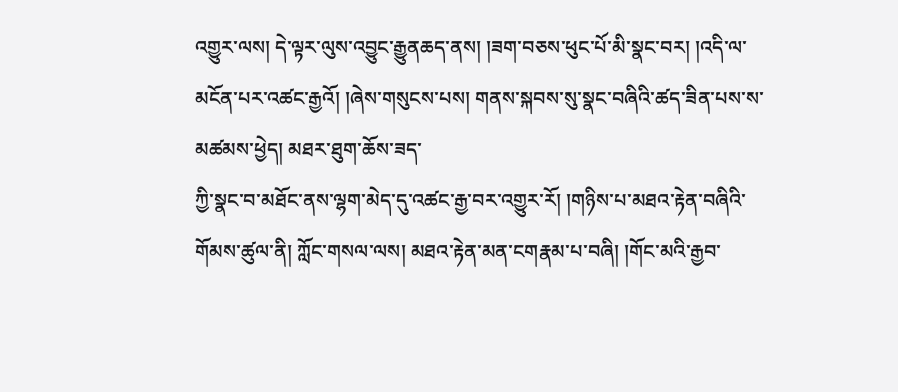འགྱུར་ལས། དེ་ལྟར་ལུས་འབྱུང་རྒྱུནཆད་ནས། །ཟག་བཅས་ཕུང་པོ་མི་སྣང་བར། །འདི་ལ་མངོན་པར་འཚང་རྒྱའོ། །ཞེས་གསུངས་པས། གནས་སྐབས་སུ་སྣང་བཞིའི་ཚད་ཟིན་པས་ས་མཚམས་ཕྱེད། མཐར་ཐུག་ཆོས་ཟད་
ཀྱི་སྣང་བ་མཐོང་ནས་ལྷག་མེད་དུ་འཚང་རྒྱ་བར་འགྱུར་རོ། །གཉིས་པ་མཐའ་རྟེན་བཞིའི་གོམས་ཚུལ་ནི། ཀློང་གསལ་ལས། མཐའ་རྟེན་མན་ངགརྣམ་པ་བཞི། །གོང་མའི་རྒྱབ་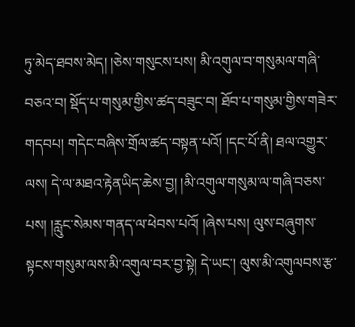ཏུ་མེད་ཐབས་མེད། །ཅེས་གསུངས་པས། མི་འགུལ་བ་གསུམལ་གཞི་བཅའ་བ། སྡོད་པ་གསུམ་གྱིས་ཚད་བཟུང་བ། ཐོབ་པ་གསུམ་གྱིས་གཟེར་གདབཔ། གདེང་བཞིས་གྲོལ་ཚད་བསྟན་པའོ། །དང་པོ་ནི། ཐལ་འགྱུར་ལས། དེ་ལ་མཐའ་རྟེནཡིད་ཆེས་བྱ། །མི་འགུལ་གསུམ་ལ་གཞི་བཅས་པས། །རླུང་སེམས་གནད་ལ་ཕེབས་པའོ། །ཞེས་པས། ལུས་བཞུགས་སྟངས་གསུམ་ལས་མི་འགུལ་བར་བྱ་སྟེ། དེ་ཡང་། ལུས་མི་འགུལབས་རྩ་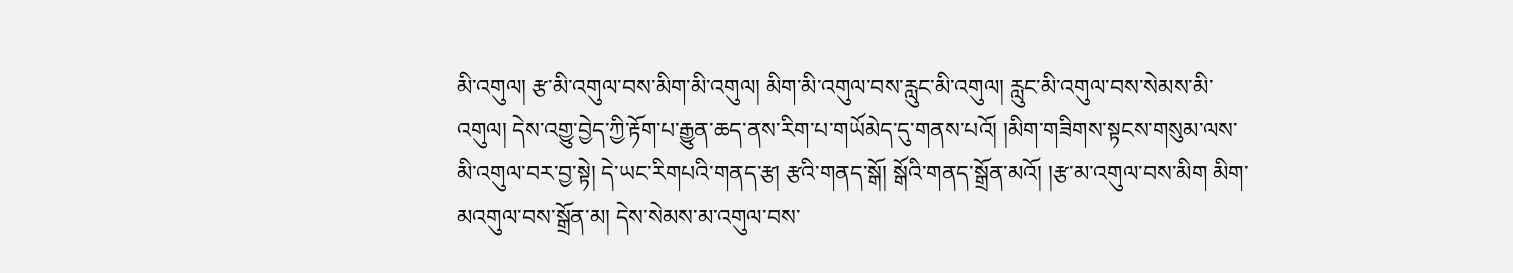མི་འགུལ། རྩ་མི་འགུལ་བས་མིག་མི་འགུལ། མིག་མི་འགུལ་བས་རླུང་མི་འགུལ། རླུང་མི་འགུལ་བས་སེམས་མི་འགུལ། དེས་འགྱུ་བྱེད་ཀྱི་རྟོག་པ་རྒྱུན་ཆད་ནས་རིག་པ་གཡོམེད་དུ་གནས་པའོ། །མིག་གཟིགས་སྟངས་གསུམ་ལས་མི་འགུལ་བར་བྱ་སྟེ། དེ་ཡང་རིགཔའི་གནད་རྩ། རྩའི་གནད་སྒོ། སྒོའི་གནད་སྒྲོན་མའོ། །རྩ་མ་འགུལ་བས་མིག མིག་མའགུལ་བས་སྒྲོན་མ། དེས་སེམས་མ་འགུལ་བས་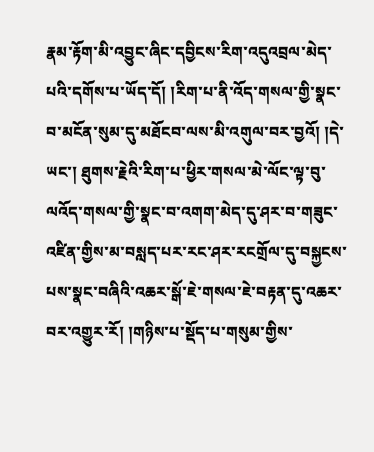རྣམ་རྟོག་མི་འབྱུང་ཞིང་དབྱིངས་རིག་འདུའབྲལ་མེད་པའི་དགོས་པ་ཡོད་དོ། །རིག་པ་ནི་འོད་གསལ་གྱི་སྣང་བ་མངོན་སུམ་དུ་མཐོངབ་ལས་མི་འགུལ་བར་བྱའོ། །དེ་ཡང་། ཐུགས་རྗེའི་རིག་པ་ཕྱིར་གསལ་མེ་ལོང་ལྟ་བུ་ལའོད་གསལ་གྱི་སྣང་བ་འགག་མེད་དུ་ཤར་བ་གཟུང་འཛིན་གྱིས་མ་བསླད་པར་རང་ཤར་རངགྲོལ་དུ་བསྐྱངས་པས་སྣང་བཞིའི་འཆར་སྒོ་ཇེ་གསལ་ཇེ་བརྟན་དུ་འཆར་བར་འགྱུར་རོ། །གཉིས་པ་སྡོད་པ་གསུམ་གྱིས་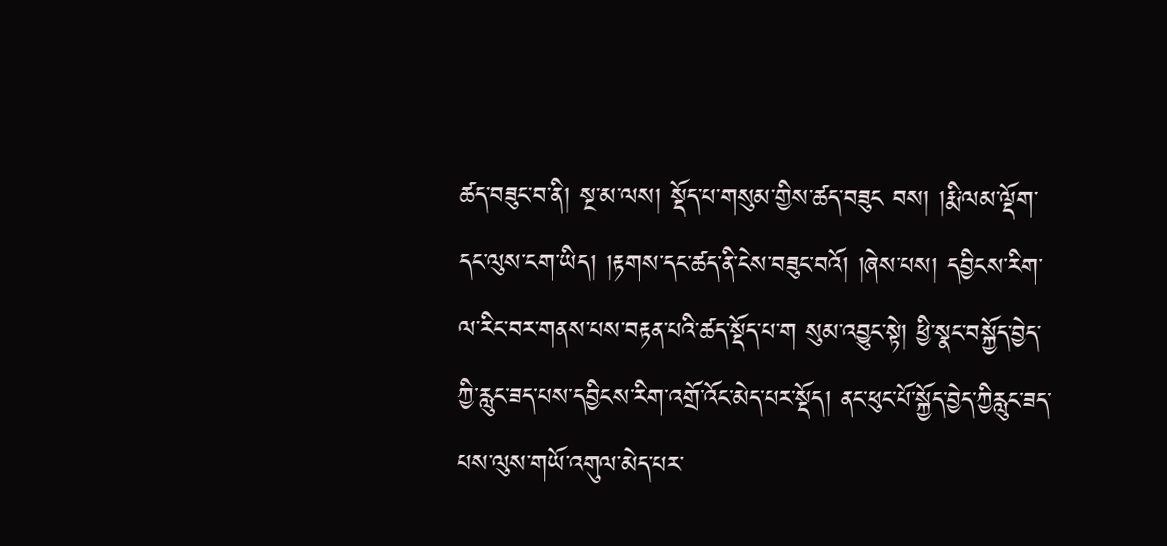ཚད་བཟུང་བ་ནི། སྔ་མ་ལས། སྡོད་པ་གསུམ་གྱིས་ཚད་བཟུང བས། །རྨི་ལམ་ལྡོག་དང་ལུས་ངག་ཡིད། །རྟགས་དང་ཚད་ནི་ངེས་བཟུང་བའོ། །ཞེས་པས། དབྱིངས་རིག་ལ་རིང་བར་གནས་པས་བརྟན་པའི་ཚད་སྡོད་པ་ག སུམ་འབྱུང་སྟེ། ཕྱི་སྣང་བསྐྱོད་བྱེད་ཀྱི་རླུང་ཟད་པས་དབྱིངས་རིག་འགྲོ་འོང་མེད་པར་སྡོད། ནང་ཕུང་པོ་སྐྱོད་བྱེད་ཀྱིརླུང་ཟད་པས་ལུས་གཡོ་འགུལ་མེད་པར་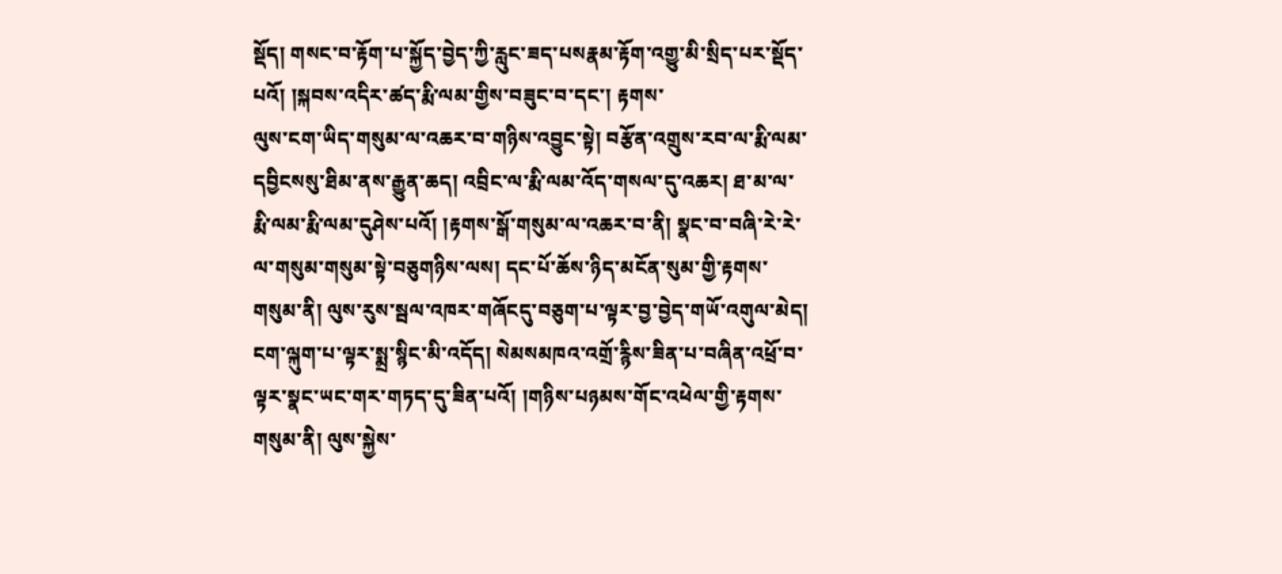སྡོད། གསང་བ་རྟོག་པ་སྐྱོད་བྱེད་ཀྱི་རླུང་ཟད་པསརྣམ་རྟོག་འགྱུ་མི་སྲིད་པར་སྡོད་པའོ། །སྐབས་འདིར་ཚད་རྨི་ལམ་གྱིས་བཟུང་བ་དང་། རྟགས་
ལུས་ངག་ཡིད་གསུམ་ལ་འཆར་བ་གཉིས་འབྱུང་སྟེ། བརྩོན་འགྲུས་རབ་ལ་རྨི་ལམ་དབྱིངསསུ་ཐིམ་ནས་རྒྱུན་ཆད། འབྲིང་ལ་རྨི་ལམ་འོད་གསལ་དུ་འཆར། ཐ་མ་ལ་རྨི་ལམ་རྨི་ལམ་དུཤེས་པའོ། །རྟགས་སྒོ་གསུམ་ལ་འཆར་བ་ནི། སྣང་བ་བཞི་རེ་རེ་ལ་གསུམ་གསུམ་སྟེ་བཅུགཉིས་ལས། དང་པོ་ཆོས་ཉིད་མངོན་སུམ་གྱི་རྟགས་གསུམ་ནི། ལུས་རུས་སྦལ་འཁར་གཞོངདུ་བཅུག་པ་ལྟར་བྱ་བྱེད་གཡོ་འགུལ་མེད། ངག་ལྐུག་པ་ལྟར་སྨྲ་སྙིང་མི་འདོད། སེམསམཁའ་འགྲོ་རྙིས་ཟིན་པ་བཞིན་འཕྲོ་བ་ལྟར་སྣང་ཡང་གར་གཏད་དུ་ཟིན་པའོ། །གཉིས་པཉམས་གོང་འཕེལ་གྱི་རྟགས་གསུམ་ནི། ལུས་སྐྱེས་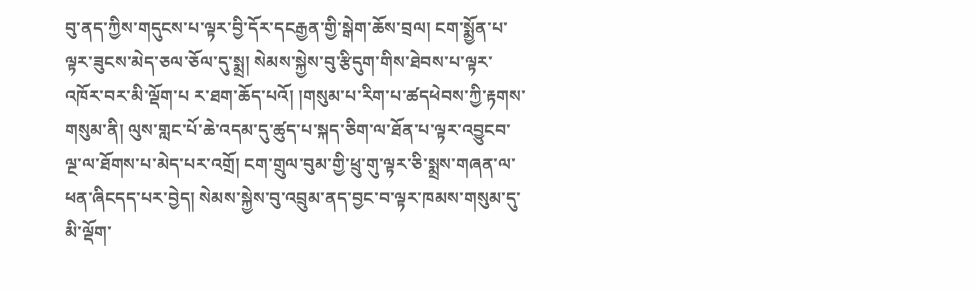བུ་ནད་ཀྱིས་གདུངས་པ་ལྟར་བྱི་དོར་དངརྒྱན་གྱི་སྒེག་ཆོས་བྲལ། ངག་སྨྱོན་པ་ལྟར་ཟུངས་མེད་ཅལ་ཅོལ་དུ་སྨྲ། སེམས་སྐྱེས་བུ་རྩིདུག་གིས་ཐེབས་པ་ལྟར་འཁོར་བར་མི་ལྡོག་པ ར་ཐག་ཆོད་པའོ། །གསུམ་པ་རིག་པ་ཚདཕེབས་ཀྱི་རྟགས་གསུམ་ནི། ལུས་གླང་པོ་ཆེ་འདམ་དུ་ཚུད་པ་སྐད་ཅིག་ལ་ཐོན་པ་ལྟར་འབྱུངབ་ལྔ་ལ་ཐོགས་པ་མེད་པར་འགྲོ། ངག་གྲུལ་བུམ་གྱི་ཕྲུ་གུ་ལྟར་ཅི་སྨྲས་གཞན་ལ་ཕན་ཞིངདད་པར་བྱེད། སེམས་སྐྱེས་བུ་འབྲུམ་ནད་བྱང་བ་ལྟར་ཁམས་གསུམ་དུ་མི་ལྡོག་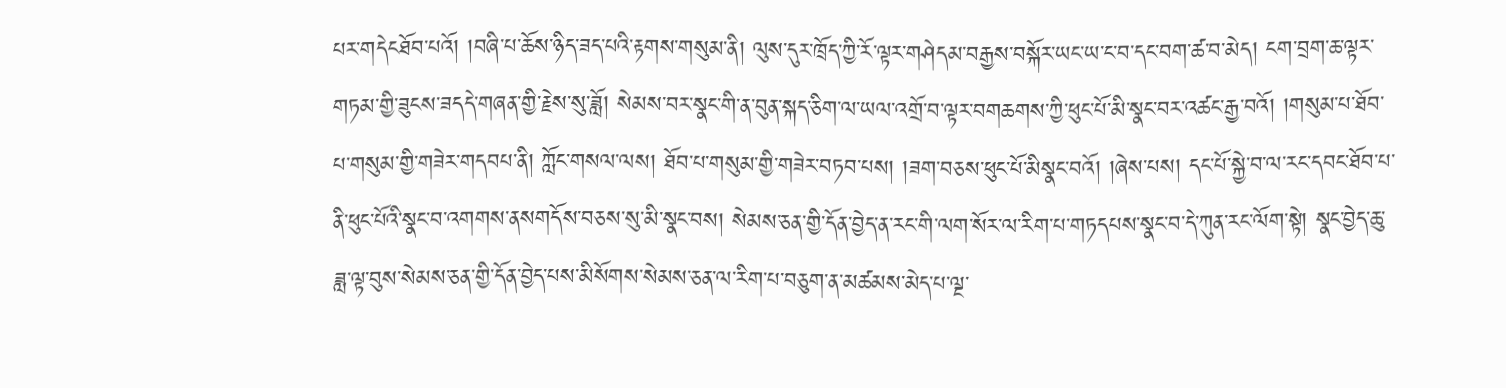པར་གདེངཐོབ་པའོ། །བཞི་པ་ཆོས་ཉིད་ཟད་པའི་རྟགས་གསུམ་ནི། ལུས་དུར་ཁྲོད་ཀྱི་རོ་ལྟར་གཤེདམ་བརྒྱས་བསྐོར་ཡང་ཡ་ང་བ་དང་བག་ཚ་བ་མེད། ངག་བྲག་ཆ་ལྟར་གཏམ་གྱི་ཟུངས་ཟདདེ་གཞན་གྱི་རྗེས་སུ་ཟློ། སེམས་བར་སྣང་གི་ན་བུན་སྐད་ཅིག་ལ་ཡལ་འགྲོ་བ་ལྟར་བགཆགས་ཀྱི་ཕུང་པོ་མི་སྣང་བར་འཚང་རྒྱ་བའོ། །གསུམ་པ་ཐོབ་པ་གསུམ་གྱི་གཟེར་གདབཔ་ནི། ཀློང་གསལ་ལས། ཐོབ་པ་གསུམ་གྱི་གཟེར་བཏབ་པས། །ཟག་བཅས་ཕུང་པོ་མིསྣང་བའོ། །ཞེས་པས། དང་པོ་སྐྱེ་བ་ལ་རང་དབང་ཐོབ་པ་ནི་ཕུང་པོའི་སྣང་བ་འགགས་ནསགདོས་བཅས་སུ་མི་སྣང་བས། སེམས་ཅན་གྱི་དོན་བྱེད་ན་རང་གི་ལག་སོར་ལ་རིག་པ་གཏདཔས་སྣང་བ་དེ་ཀུན་རང་ལོག་སྟེ། སྣང་བྱེད་ཆུ་ཟླ་ལྟ་བུས་སེམས་ཅན་གྱི་དོན་བྱེད་པས་མིསོགས་སེམས་ཅན་ལ་རིག་པ་བཅུག་ན་མཚམས་མེད་པ་ལྔ་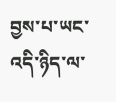བྱས་པ་ཡང་འདི་ཉིད་ལ་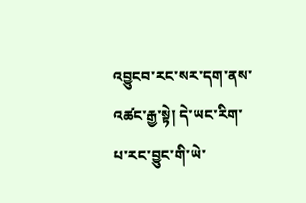འབྱུངབ་རང་སར་དག་ནས་འཚང་རྒྱ་སྟེ། དེ་ཡང་རིག་པ་རང་བྱུང་གི་ཡེ་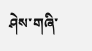ཤེས་གཞི་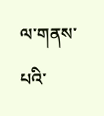ལ་གནས་པའི་